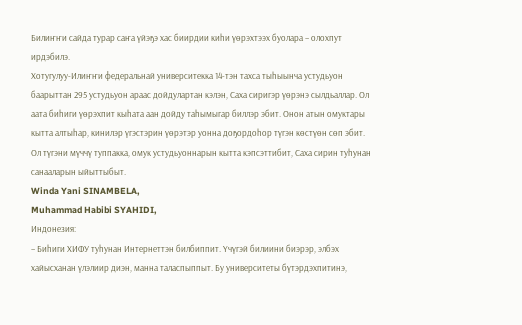Билиҥҥи сайда турар саҥа үйэҕэ хас биирдии киһи үөрэхтээх буолара – олохпут ирдэбилэ.
Хотугулуу-Илиҥҥи федеральнай университекка 14-тэн тахса тыһыынча устудьуон баарыттан 295 устудьуон араас дойдулартан кэлэн, Саха сиригэр үөрэнэ сылдьаллар. Ол аата биһиги үөрэхпит кыһата аан дойду таһымыгар биллэр эбит. Онон атын омуктары кытта алтыһар, кинилэр үгэстэрин үөрэтэр уонна доҕордоһор түгэн көстүөн сөп эбит. Ол түгэни мүччү туппакка, омук устудьуоннарын кытта кэпсэттибит, Саха сирин туһунан санааларын ыйыттыбыт.
Winda Yani SINAMBELA,
Muhammad Habibi SYAHIDI,
Индонезия:
– Биһиги ХИФУ туһунан Интернеттэн билбиппит. Үчүгэй билиини биэрэр, элбэх хайысханан үлэлиир диэн, манна таласпыппыт. Бу университеты бүтэрдэхпитинэ,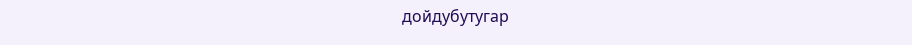дойдубутугар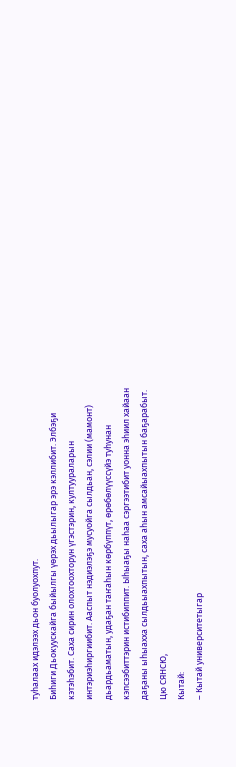туһалаах идэлээх дьон буолуохпут.
Биһиги Дьокуускайга быйылгы үөрэх дьылыгар эрэ кэллибит. Элбэҕи кэтэһэбит. Саха сирин олохтоохторун үгэстэрин, култуураларын интэриэһиргиибит. Ааспыт нэдиэлэҕэ мусуойга сылдьан, сэлии (мамонт) дьардьаматын, удаҕан таҥаһын көрбүппүт, өрөбөлүүссүйэ туһунан кэпсээбиттэрин истибиппит. Ыһыаҕы наһаа сэргээтибит уонна эһиил хайаан даҕаны ыһыахха сылдьыахпытын, саха аһын амсайыахпытын баҕарабыт.
Цю СЯНСЮ,
Кытай:
– Кытай университетыгар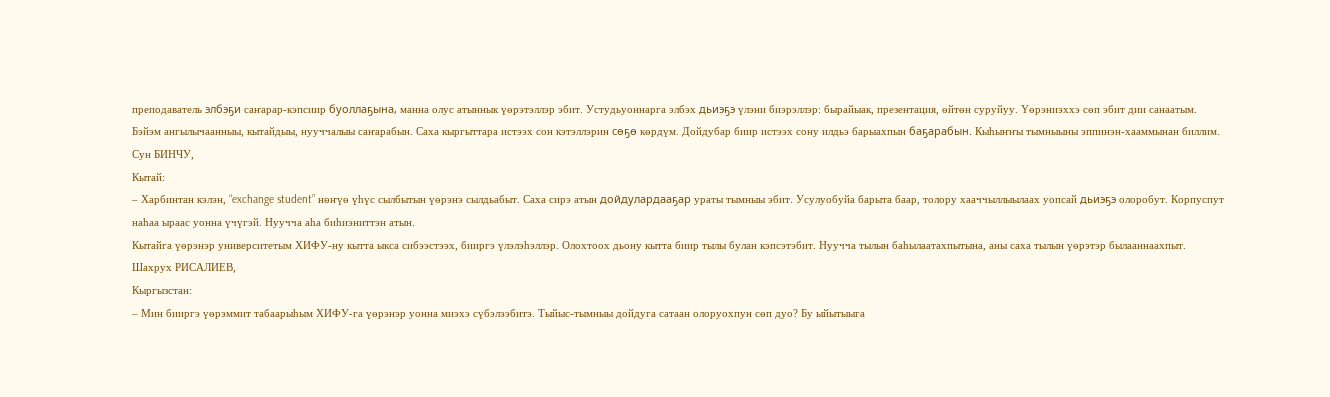преподаватель элбэҕи саҥарар-кэпсиир буоллаҕына, манна олус атыннык үөрэтэллэр эбит. Устудьуоннарга элбэх дьиэҕэ үлэни биэрэллэр: бырайыак, презентация, өйтөн суруйуу. Үөрэниэххэ сөп эбит дии санаатым. Бэйэм ангылычаанныы, кытайдыы, нууччалыы саҥарабын. Саха кыргыттара истээх сон кэтэллэрин сөҕө көрдүм. Дойдубар биир истээх сону илдьэ барыахпын баҕарабын. Кыһыҥҥы тымныыны эппинэн-хааммынан биллим.
Сун БИНЧУ,
Кытай:
– Харбинтан кэлэн, “exchange student” нөҥүө үһүс сылбытын үөрэнэ сылдьабыт. Саха сирэ атын дойдулардааҕар ураты тымныы эбит. Усулуобуйа барыта баар, толору хааччыллыылаах уопсай дьиэҕэ олоробут. Корпуспут наһаа ыраас уонна үчүгэй. Нуучча аһа биһиэниттэн атын.
Кытайга үөрэнэр университетым ХИФУ-ну кытта ыкса сибээстээх, бииргэ үлэлэһэллэр. Олохтоох дьону кытта биир тылы булан кэпсэтэбит. Нуучча тылын баһылаатахпытына, аны саха тылын үөрэтэр былааннаахпыт.
Шахрух РИСАЛИЕВ,
Кыргызстан:
– Мин бииргэ үөрэммит табаарыһым ХИФУ-га үөрэнэр уонна миэхэ сүбэлээбитэ. Тыйыс-тымныы дойдуга сатаан олоруохпун сөп дуо? Бу ыйытыыга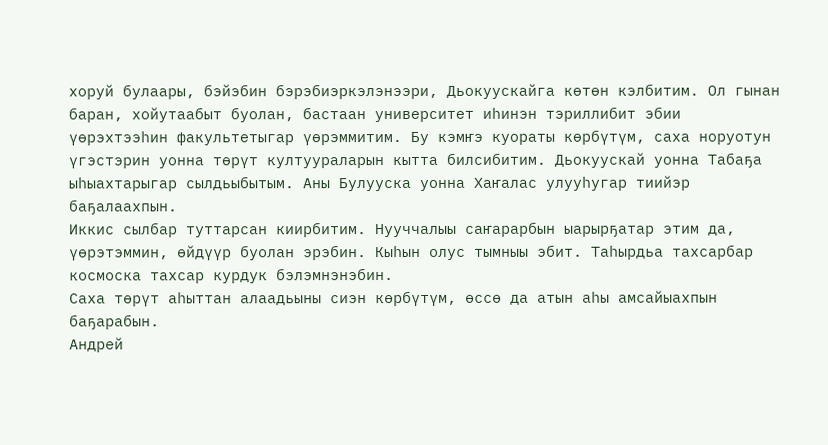хоруй булаары, бэйэбин бэрэбиэркэлэнээри, Дьокуускайга көтөн кэлбитим. Ол гынан баран, хойутаабыт буолан, бастаан университет иһинэн тэриллибит эбии үөрэхтээһин факультетыгар үөрэммитим. Бу кэмҥэ куораты көрбүтүм, саха норуотун үгэстэрин уонна төрүт култуураларын кытта билсибитим. Дьокуускай уонна Табаҕа ыһыахтарыгар сылдьыбытым. Аны Булууска уонна Хаҥалас улууһугар тиийэр баҕалаахпын.
Иккис сылбар туттарсан киирбитим. Нууччалыы саҥарарбын ыарырҕатар этим да, үөрэтэммин, өйдүүр буолан эрэбин. Кыһын олус тымныы эбит. Таһырдьа тахсарбар космоска тахсар курдук бэлэмнэнэбин.
Саха төрүт аһыттан алаадьыны сиэн көрбүтүм, өссө да атын аһы амсайыахпын баҕарабын.
Андрей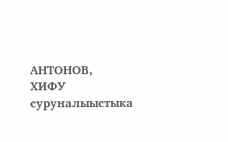АНТОНОВ,
ХИФУ суруналыыстыка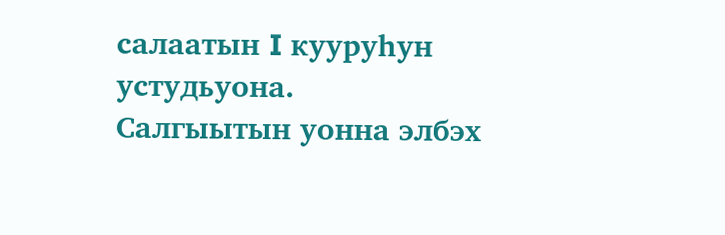салаатын I кууруһун устудьуона.
Салгыытын уонна элбэх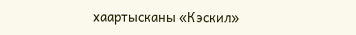хаартысканы «Кэскил»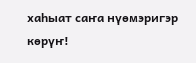хаһыат саҥа нүөмэригэр көрүҥ!